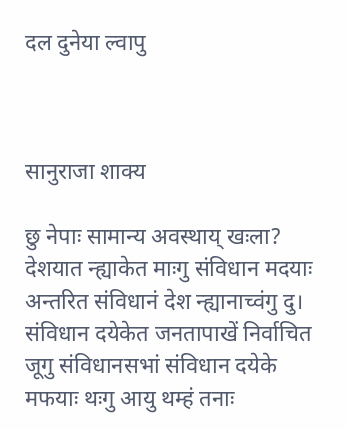दल दुनेया ल्वापु



सानुराजा शाक्य

छु नेपाः सामान्य अवस्थाय् खःला? देशयात न्ह्याकेत माःगु संविधान मदयाः अन्तरित संविधानं देश न्ह्यानाच्वंगु दु। संविधान दयेकेत जनतापाखें निर्वाचित जूगु संविधानसभां संविधान दयेके मफयाः थःगु आयु थम्हं तनाः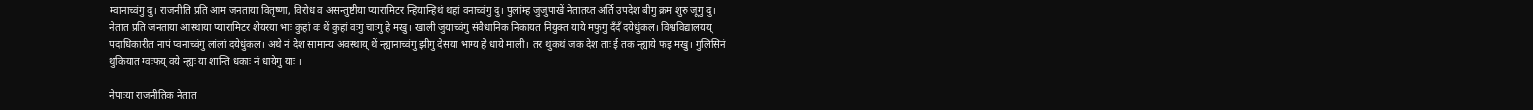म्वानाच्वंगु दु। राजनीति प्रति आम जनताया वितृष्णा, विरोध व असन्तुष्टीया प्यारामिटर न्हियान्हिथं थहां वनाच्वंगु दु। पुलांम्ह जुजुपाखें नेतातय्त अर्ति उपदेश बीगु क्रम शुरु जूगु दु। नेतात प्रति जनताया आस्थाया प्यारामिटर शेयरया भाः कुहां वः थें कुहां वःगु चाःगु हे मखु। खाली जुयाच्वंगु संवैधानिक निकायत नियुक्त याये मफुगु दँदँ दयेधुंकल। विश्वविद्यालयय् पदाधिकारीत नापं प्वनाच्वंगु लांलां दयेधुंकल। अथे नं देश सामान्य अवस्थाय् थें न्ह्यानाच्वंगु झीगु देसया भाग्य हे धाये माली। तर थुकथं जक देश ताः ई तक न्ह्याये फइ मखु। गुलिसिनं थुकियात ग्वःफय् वये न्ह्यः या शान्ति धकाः नं धायेगु याः ।

नेपाःया राजनीतिक नेतात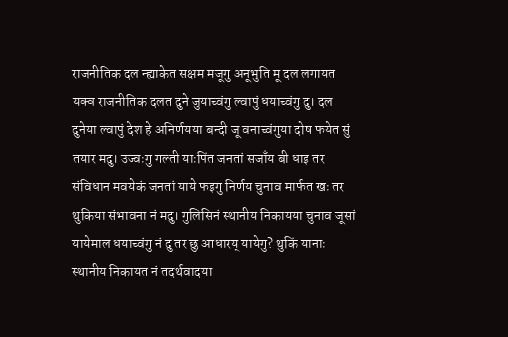राजनीतिक दल न्ह्याकेत सक्षम मजूगु अनूभुति मू दल लगायत यक्व राजनीतिक दलत दुने जुयाच्वंगु ल्वापुं धयाच्वंगु दु। दल दुनेया ल्वापुं देश हे अनिर्णयया बन्दी जू वनाच्वंगुया दोष फयेत सुं तयार मदु। उज्वःगु गल्ती याःपिंत जनतां सजाँय बी धाइ तर संविधान मवयेकं जनतां याये फइगु निर्णय चुनाव मार्फत खः तर थुकिया संभावना नं मदु। गुलिसिनं स्थानीय निकायया चुनाव जूसां यायेमाल धयाच्वंगु नं दु तर छु आधारय् यायेगु? थुकिं यानाः स्थानीय निकायत नं तदर्थवादया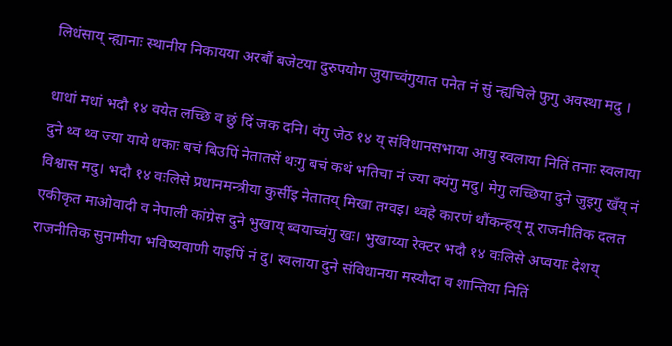लिधंसाय् न्ह्यानाः स्थानीय निकायया अरबौं बजेटया दुरुपयोग जुयाच्वंगुयात पनेत नं सुं न्ह्यचिले फुगु अवस्था मदु ।

धाधां मधां भदौ १४ वयेत लच्छि व छुं दिं जक दनि। वंगु जेठ १४ य् संविधानसभाया आयु स्वलाया नितिं तनाः स्वलाया दुने थ्व थ्व ज्या याये धकाः बचं बिउपिं नेतातसें थःगु बचं कथं भतिचा नं ज्या क्यंगु मदु। मेगु लच्छिया दुने जुइगु खँय् नं विश्वास मदु। भदौ १४ वःलिसे प्रधानमन्त्रीया कुर्सीइ नेतातय् मिखा तग्वइ। थ्वहे कारणं थौंकन्हय् मू राजनीतिक दलत एकीकृत माओवादी व नेपाली कांग्रेस दुने भुखाय् ब्वयाच्वंगु खः। भुखाय्या रेक्टर भदौ १४ वःलिसे अप्वयाः देशय् राजनीतिक सुनामीया भविष्यवाणी याइपिं नं दु। स्वलाया दुने संविधानया मस्यौदा व शान्तिया नितिं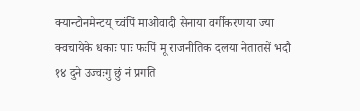क्यान्टोनमेन्टय् च्वंपिं माओवादी सेनाया वर्गीकरणया ज्या क्वचायेके धकाः पाः फःपिं मू राजनीतिक दलया नेतातसें भदौ १४ दुने उज्वःगु छुं नं प्रगति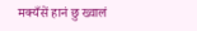मक्यँसें हानं छु ख्वालं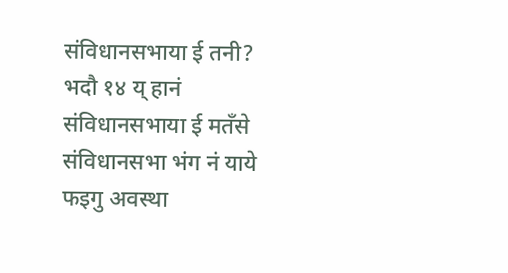संविधानसभाया ई तनी? भदौ १४ य् हानं संविधानसभाया ई मतँसे संविधानसभा भंग नं याये फइगु अवस्था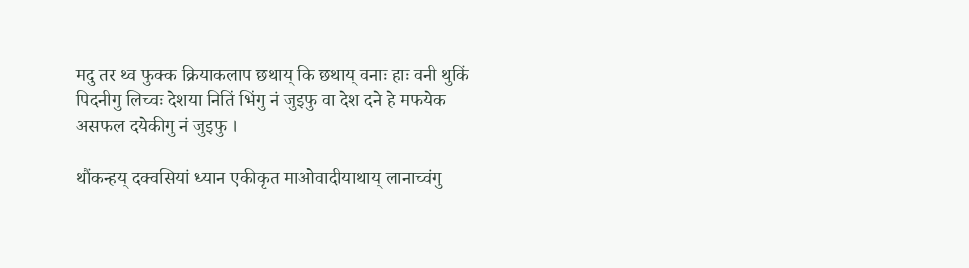मदु तर थ्व फुक्क क्रियाकलाप छथाय् कि छथाय् वनाः हाः वनी थुकिं पिदनीगु लिच्वः देशया नितिं भिंगु नं जुइफु वा देश दने हे मफयेक असफल दयेकीगु नं जुइफु ।

थौंकन्हय् दक्वसियां ध्यान एकीकृत माओवादीयाथाय् लानाच्वंगु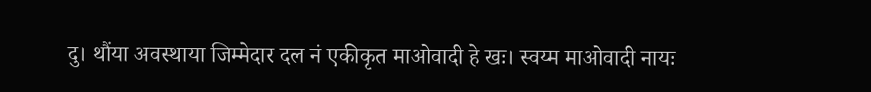दु। थौंया अवस्थाया जिम्मेदार दल नं एकीकृत माओवादी हे खः। स्वय्म माओवादी नायः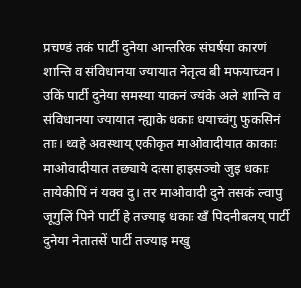प्रचण्डं तकं पार्टी दुनेया आन्तरिक संघर्षया कारणं शान्ति व संविधानया ज्यायात नेतृत्व बी मफयाच्वन। उकिं पार्टी दुनेया समस्या याकनं ज्यंके अले शान्ति व संविधानया ज्यायात न्ह्याके धकाः धयाच्वंगु फुकसिनं ताः। थ्वहे अवस्थाय् एकीकृत माओवादीयात काकाः माओवादीयात तछ्याये दःसा हाइसञ्चो जुइ धकाः तायेकीपिं नं यक्व दु। तर माओवादी दुने तसकं ल्वापु जूगुलिं पिने पार्टी हे तज्याइ धकाः खँ पिदनीबलय् पार्टी दुनेया नेतातसें पार्टी तज्याइ मखु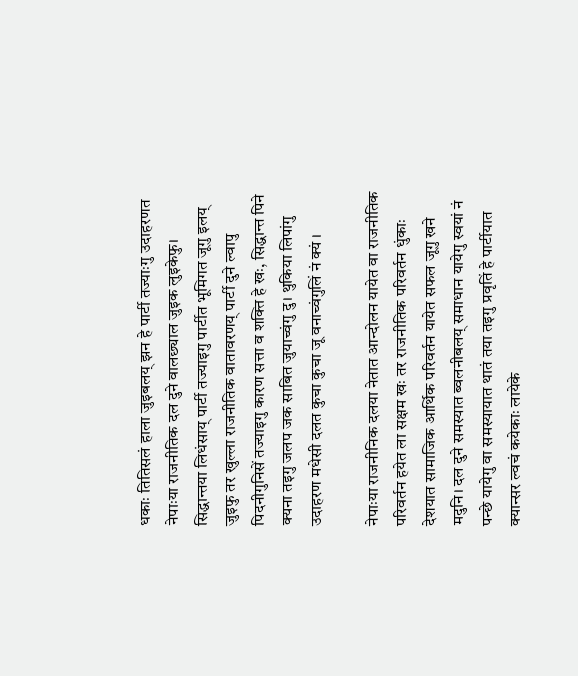धकाः तितिसलं हाला जुइबलय् झन हे पार्टी तज्याःगु उदाहरणत नेपाःया राजनीतिक दल दुने वालछ्याल जुइक लुइकेफु। सिद्धान्तया लिधंसाय् पार्टी तज्याइगु पार्टीत भूमिगत जूगु इलय् जुइफु तर खुल्ला राजनीतिक वातावरणय् पार्टी दुने ल्वापु पिदनीगुनिसें तज्याइगु कारण सत्ता व शक्ति हे खः, सिद्धान्त पिने क्यना तइगु जलप जक साबित जुयाच्वंगु दु। थुकिया लिपांगु उदाहरण मधेसी दलत कुचा कुचा जू वनाच्वंगुलिं नं क्यं ।

नेपाःया राजनीनिक दलया नेतात आन्दोलन यायेत वा राजनीतिक परिवर्तन हयेत ला सक्षम खः तर राजनीतिक परिवर्तन धुंकाः देशयात सामाजिक आर्थिक परिवर्तन यायेत सफल जूगु खने मदुनि। दल दुने समस्यात ब्वलनीबलय् समाधान यायेगु स्वयां नं पन्छे यायेगु वा समस्यायात थातं तया तइगु प्रवृतिं हे पार्टीयात क्यान्सर ल्वचं कयेकाः लायेके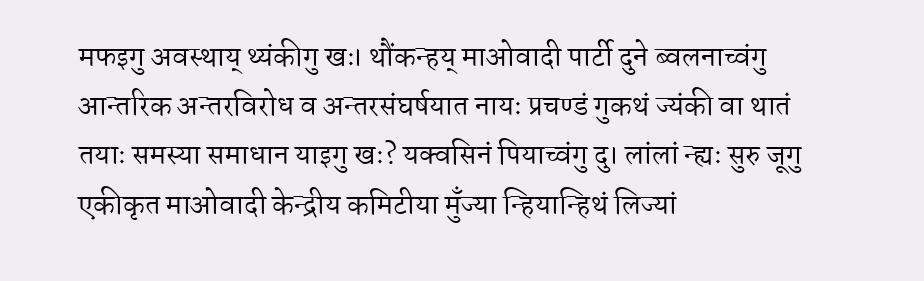मफइगु अवस्थाय् थ्यंकीगु खः। थौंकन्हय् माओवादी पार्टी दुने ब्वलनाच्वंगु आन्तरिक अन्तरविरोध व अन्तरसंघर्षयात नायः प्रचण्डं गुकथं ज्यंकी वा थातं तयाः समस्या समाधान याइगु खः? यक्वसिनं पियाच्वंगु दु। लांलां न्ह्यः सुरु जूगु एकीकृत माओवादी केन्द्रीय कमिटीया मुँज्या न्हियान्हिथं लिज्यां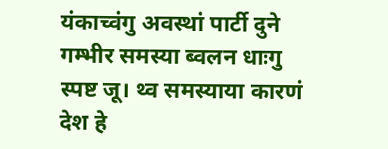यंकाच्वंगु अवस्थां पार्टी दुने गम्भीर समस्या ब्वलन धाःगु स्पष्ट जू। थ्व समस्याया कारणं देश हे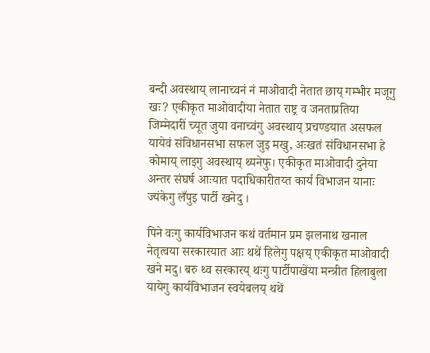बन्दी अवस्थाय् लानाच्वनं नं माओवादी नेतात छाय् गम्भीर मजूगु खः? एकीकृत माओवादीया नेतात राष्ट्र व जनताप्रतिया जिम्मेदारीं च्यूत जुया वनाच्वंगु अवस्थाय् प्रचण्डयात असफल यायेवं संविधानसभा सफल जुइ मखु, अःखतं संविधानसभा हे कोमाय् लाइगु अवस्थाय् थ्यनेफु। एकीकृत माओवादी दुनेया अन्तर संघर्ष आःयात पदाधिकारीतय्त कार्य विभाजन यानाः ज्यंकेगु लँपुइ पार्टी खनेदु ।

पिने वःगु कार्यविभाजन कथं वर्तमान प्रम झलनाथ खनाल नेतृत्वया सरकारयात आः थथें हिलेगु पक्षय् एकीकृत माओवादी खने मदु। बरु थ्व सरकारय् थःगु पार्टीपाखेंया मन्त्रीत हिलाबुला यायेगु कार्यविभाजन स्वयेबलय् थथें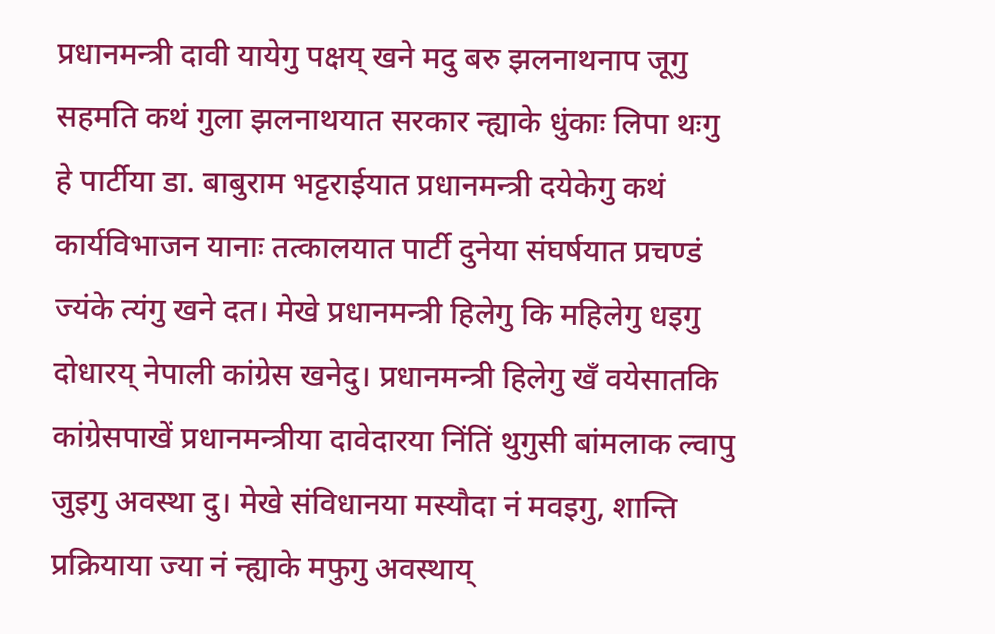प्रधानमन्त्री दावी यायेगु पक्षय् खने मदु बरु झलनाथनाप जूगु सहमति कथं गुला झलनाथयात सरकार न्ह्याके धुंकाः लिपा थःगु हे पार्टीया डा. बाबुराम भट्टराईयात प्रधानमन्त्री दयेकेगु कथं कार्यविभाजन यानाः तत्कालयात पार्टी दुनेया संघर्षयात प्रचण्डं ज्यंके त्यंगु खने दत। मेखे प्रधानमन्त्री हिलेगु कि महिलेगु धइगु दोधारय् नेपाली कांग्रेस खनेदु। प्रधानमन्त्री हिलेगु खँ वयेसातकि कांग्रेसपाखें प्रधानमन्त्रीया दावेदारया निंतिं थुगुसी बांमलाक ल्वापु जुइगु अवस्था दु। मेखे संविधानया मस्यौदा नं मवइगु, शान्ति प्रक्रियाया ज्या नं न्ह्याके मफुगु अवस्थाय्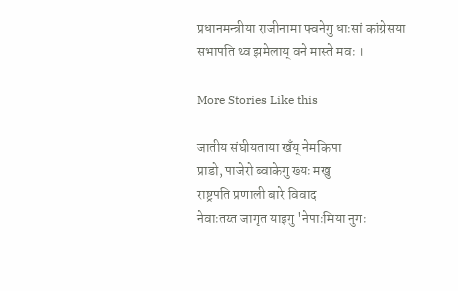प्रधानमन्त्रीया राजीनामा फ्वनेगु धाःसां कांग्रेसया सभापति थ्व झमेलाय् वने मास्ते मवः ।

More Stories Like this

जातीय संघीयताया खँय् नेमकिपा
प्राडो, पाजेरो ब्वाकेगु ख्यः मखु
राष्ट्रपति प्रणाली बारे विवाद
नेवाःतय्त जागृत याइगु 'नेपाःमिया नुगः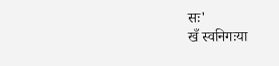सः'
खँ स्वनिगःया